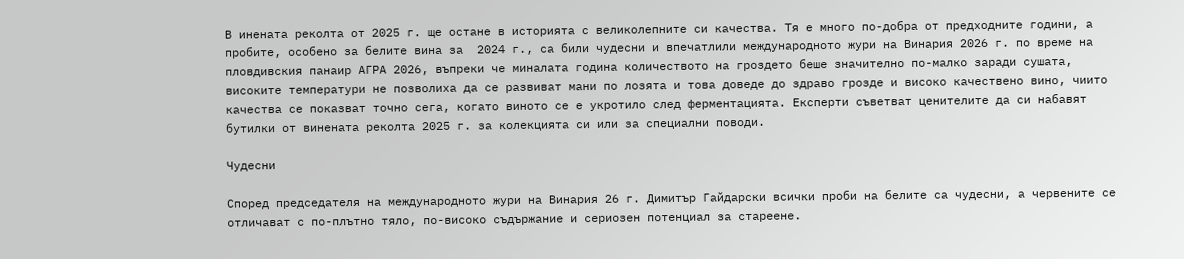В инената реколта от 2025 г. ще остане в историята с великолепните си качества. Тя е много по-добра от предходните години, а пробите, особено за белите вина за  2024 г., са били чудесни и впечатлили международното жури на Винария 2026 г. по време на пловдивския панаир АГРА 2026, въпреки че миналата година количеството на гроздето беше значително по-малко заради сушата, високите температури не позволиха да се развиват мани по лозята и това доведе до здраво грозде и високо качествено вино, чиито качества се показват точно сега, когато виното се е укротило след ферментацията. Експерти съветват ценителите да си набавят бутилки от винената реколта 2025 г. за колекцията си или за специални поводи.

Чудесни

Според председателя на международното жури на Винария 26 г. Димитър Гайдарски всички проби на белите са чудесни, а червените се отличават с по-плътно тяло, по-високо съдържание и сериозен потенциал за стареене.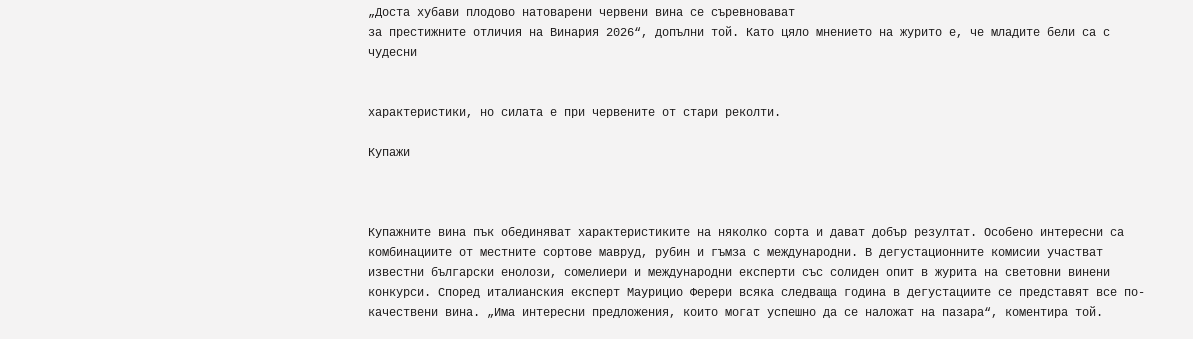„Доста хубави плодово натоварени червени вина се съревновават
за престижните отличия на Винария 2026“, допълни той. Като цяло мнението на журито е, че младите бели са с чудесни


характеристики, но силата е при червените от стари реколти.

Купажи



Купажните вина пък обединяват характеристиките на няколко сорта и дават добър резултат. Особено интересни са комбинациите от местните сортове мавруд, рубин и гъмза с международни. В дегустационните комисии участват известни български енолози, сомелиери и международни експерти със солиден опит в журита на световни винени конкурси. Според италианския експерт Маурицио Ферери всяка следваща година в дегустациите се представят все по-качествени вина. „Има интересни предложения, които могат успешно да се наложат на пазара“, коментира той.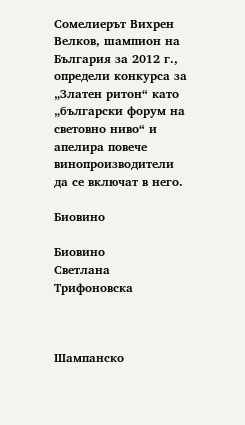Сомелиерът Вихрен Велков, шампион на България за 2012 г., определи конкурса за „Златен ритон“ като „български форум на световно ниво“ и апелира повече винопроизводители да се включат в него.

Биовино

Биовино
Светлана Трифоновска



Шампанско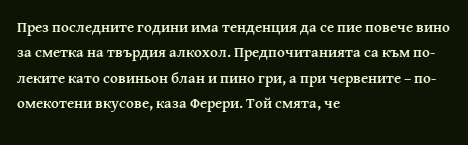През последните години има тенденция да се пие повече вино за сметка на твърдия алкохол. Предпочитанията са към по-леките като совиньон блан и пино гри, а при червените – по-омекотени вкусове, каза Ферери. Той смята, че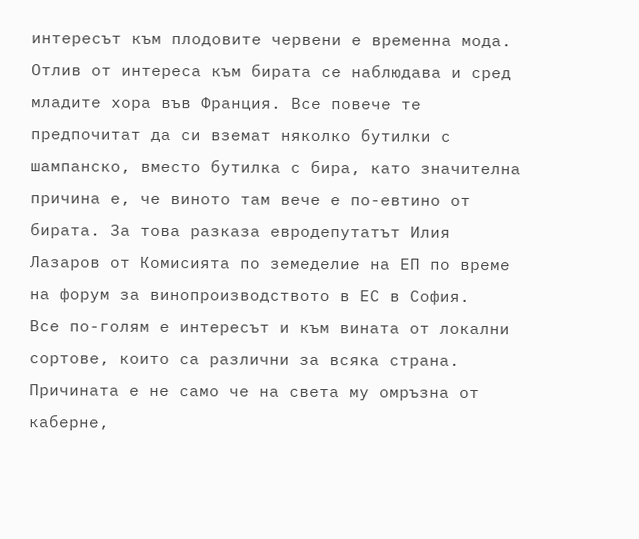интересът към плодовите червени е временна мода. Отлив от интереса към бирата се наблюдава и сред младите хора във Франция. Все повече те предпочитат да си вземат няколко бутилки с шампанско, вместо бутилка с бира, като значителна причина е, че виното там вече е по-евтино от бирата. За това разказа евродепутатът Илия Лазаров от Комисията по земеделие на ЕП по време на форум за винопроизводството в ЕС в София.
Все по-голям е интересът и към вината от локални сортове, които са различни за всяка страна. Причината е не само че на света му омръзна от каберне,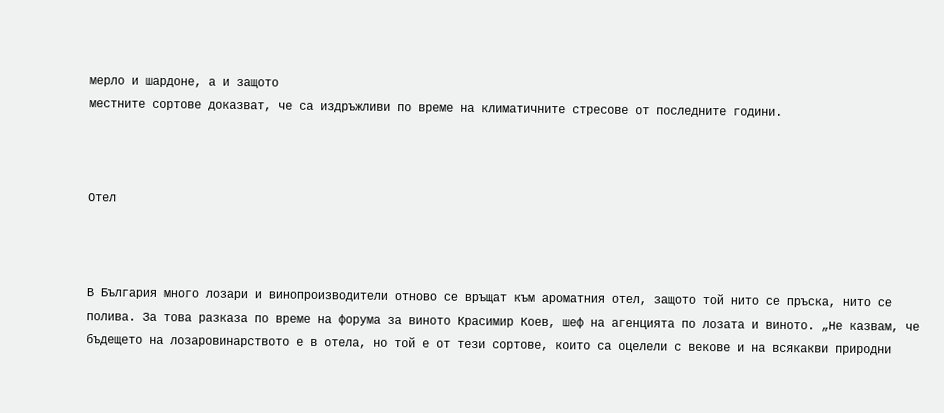мерло и шардоне, а и защото
местните сортове доказват, че са издръжливи по време на климатичните стресове от последните години.



Отел



В България много лозари и винопроизводители отново се връщат към ароматния отел, защото той нито се пръска, нито се полива. За това разказа по време на форума за виното Красимир Коев, шеф на агенцията по лозата и виното. „Не казвам, че бъдещето на лозаровинарството е в отела, но той е от тези сортове, които са оцелели с векове и на всякакви природни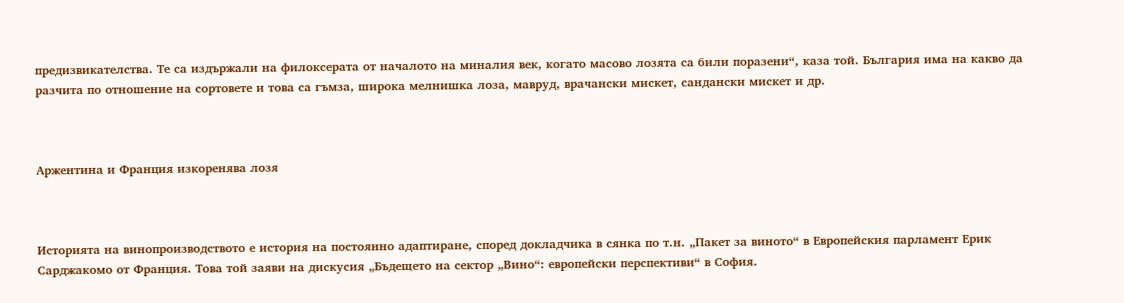предизвикателства. Те са издържали на филоксерата от началото на миналия век, когато масово лозята са били поразени“, каза той. България има на какво да разчита по отношение на сортовете и това са гъмза, широка мелнишка лоза, мавруд, врачански мискет, сандански мискет и др.



Аржентина и Франция изкоренява лозя



Историята на винопроизводството е история на постоянно адаптиране, според докладчика в сянка по т.н. „Пакет за виното“ в Европейския парламент Ерик Сарджакомо от Франция. Това той заяви на дискусия „Бъдещето на сектор „Вино“: европейски перспективи“ в София.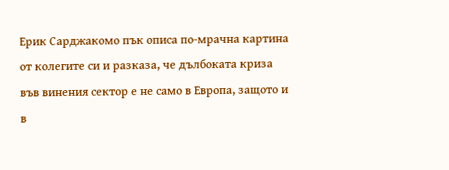Ерик Сарджакомо пък описа по-мрачна картина от колегите си и разказа, че дълбоката криза във винения сектор е не само в Европа, защото и в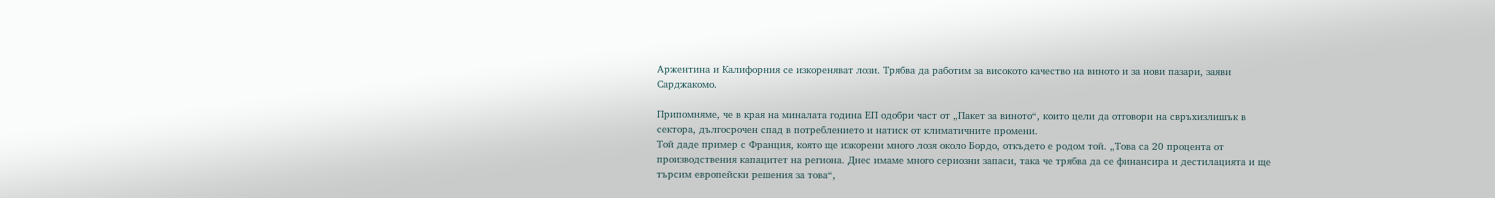Аржентина и Калифорния се изкореняват лози. Трябва да работим за високото качество на виното и за нови пазари, заяви Сарджакомо.

Припомняме, че в края на миналата година ЕП одобри част от „Пакет за виното“, които цели да отговори на свръхизлишък в сектора, дългосрочен спад в потреблението и натиск от климатичните промени.
Той даде пример с Франция, която ще изкорени много лозя около Бордо, откъдето е родом той. „Това са 20 процента от производствения капацитет на региона. Днес имаме много сериозни запаси, така че трябва да се финансира и дестилацията и ще търсим европейски решения за това“,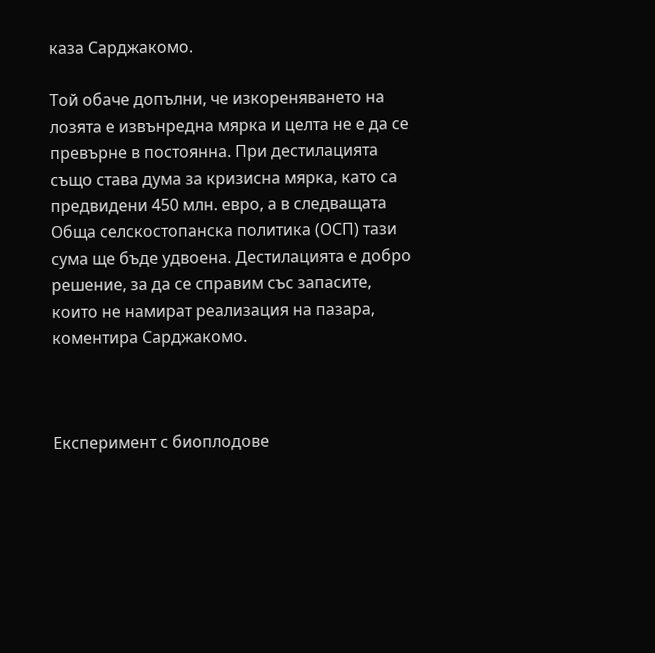каза Сарджакомо.

Той обаче допълни, че изкореняването на лозята е извънредна мярка и целта не е да се превърне в постоянна. При дестилацията също става дума за кризисна мярка, като са предвидени 450 млн. евро, а в следващата Обща селскостопанска политика (ОСП) тази сума ще бъде удвоена. Дестилацията е добро решение, за да се справим със запасите, които не намират реализация на пазара, коментира Сарджакомо.



Експеримент с биоплодове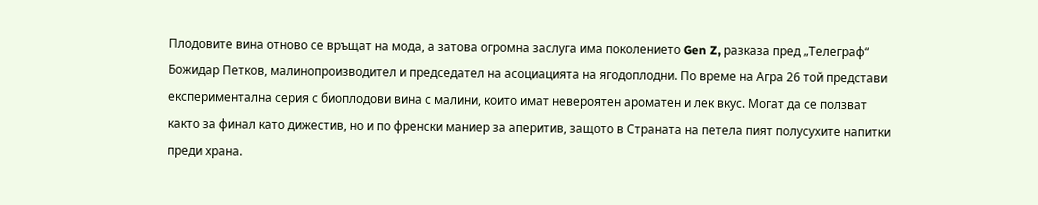Плодовите вина отново се връщат на мода, а затова огромна заслуга има поколението Gen Z, разказа пред „Телеграф“ Божидар Петков, малинопроизводител и председател на асоциацията на ягодоплодни. По време на Агра 26 той представи експериментална серия с биоплодови вина с малини, които имат невероятен ароматен и лек вкус. Могат да се ползват както за финал като дижестив, но и по френски маниер за аперитив, защото в Страната на петела пият полусухите напитки преди храна.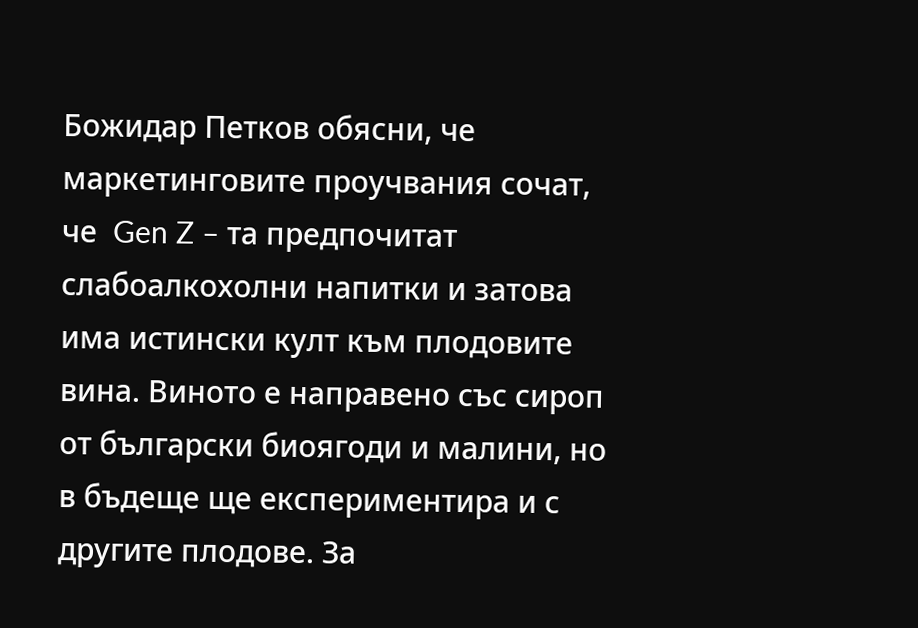Божидар Петков обясни, че маркетинговите проучвания сочат, че  Gen Z – та предпочитат слабоалкохолни напитки и затова има истински култ към плодовите вина. Виното е направено със сироп от български биоягоди и малини, но в бъдеще ще експериментира и с другите плодове. За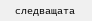следващата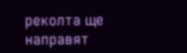реколта ще направят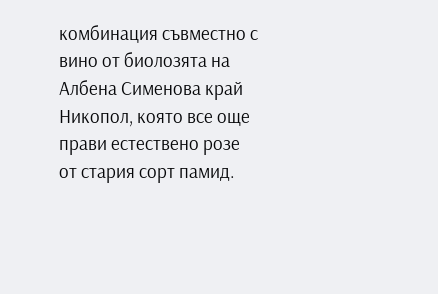комбинация съвместно с вино от биолозята на Албена Сименова край Никопол, която все още прави естествено розе от стария сорт памид.